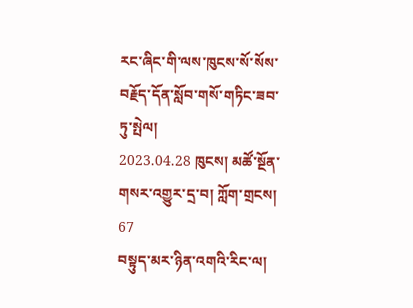རང་ཞིང་གི་ལས་ཁུངས་སོ་སོས་བརྗོད་དོན་སློབ་གསོ་གཏིང་ཟབ་ཏུ་སྤེལ།
2023.04.28 ཁུངས། མཚོ་སྔོན་གསར་འགྱུར་དྲ་བ། ཀློག་གྲངས། 67
བསྟུད་མར་ཉིན་འགའི་རིང་ལ།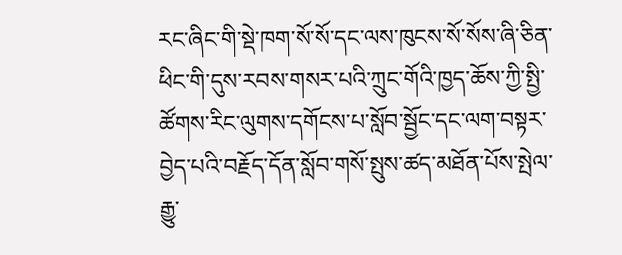རང་ཞིང་གི་སྡེ་ཁག་སོ་སོ་དང་ལས་ཁུངས་སོ་སོས་ཞི་ཅིན་ཕིང་གི་དུས་རབས་གསར་པའི་ཀྲུང་གོའི་ཁྱད་ཆོས་ཀྱི་སྤྱི་ཚོགས་རིང་ལུགས་དགོངས་པ་སློབ་སྦྱོང་དང་ལག་བསྟར་བྱེད་པའི་བརྗོད་དོན་སློབ་གསོ་སྤུས་ཚད་མཐོན་པོས་སྤེལ་རྒྱུ་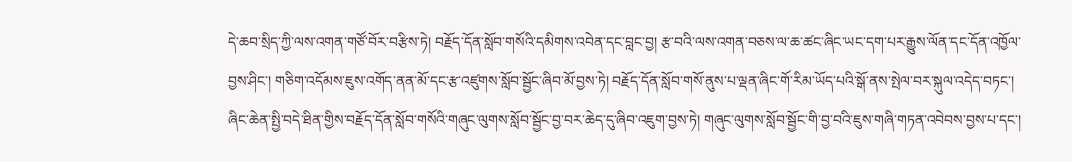དེ་ཆབ་སྲིད་ཀྱི་ལས་འགན་གཙོ་བོར་བརྩིས་ཏེ། བརྗོད་དོན་སློབ་གསོའི་དམིགས་འབེན་དང་བླང་བྱ། རྩ་བའི་ལས་འགན་བཅས་ལ་ཆ་ཚང་ཞིང་ཡང་དག་པར་རྒྱུས་ལོན་དང་དོན་འཁྱོལ་བྱས་ཤིང་། གཅིག་འདོམས་ཇུས་འགོད་ནན་མོ་དང་རྩ་འཛུགས་སློབ་སྦྱོང་ཞིབ་མོ་བྱས་ཏེ། བརྗོད་དོན་སློབ་གསོ་ནུས་པ་ལྡན་ཞིང་གོ་རིམ་ཡོད་པའི་སྒོ་ནས་སྤེལ་བར་སྐུལ་འདེད་བཏང་།
ཞིང་ཆེན་སྤྱི་བདེ་ཐིན་གྱིས་བརྗོད་དོན་སློབ་གསོའི་གཞུང་ལུགས་སློབ་སྦྱོང་བྱ་བར་ཆེད་དུ་ཞིབ་འཇུག་བྱས་ཏེ། གཞུང་ལུགས་སློབ་སྦྱོང་གི་བྱ་བའི་ཇུས་གཞི་གཏན་འབེབས་བྱས་པ་དང་།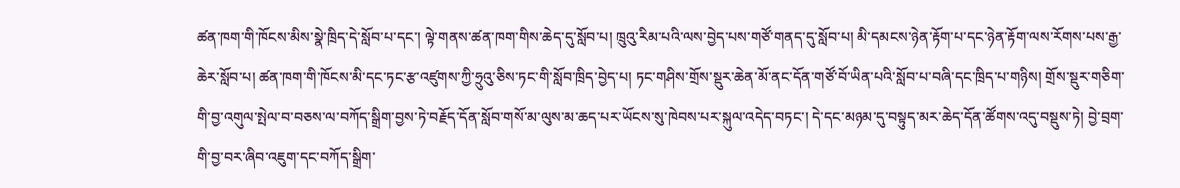ཚན་ཁག་གི་ཁོངས་མིས་སྣེ་ཁྲིད་དེ་སློབ་པ་དང་། ལྟེ་གནས་ཚན་ཁག་གིས་ཆེད་དུ་སློབ་པ། ཁྲུའུ་རིམ་པའི་ལས་བྱེད་པས་གཙོ་གནད་དུ་སློབ་པ། མི་དམངས་ཉེན་རྟོག་པ་དང་ཉེན་རྟོག་ལས་རོགས་པས་རྒྱ་ཆེར་སློབ་པ། ཚན་ཁག་གི་ཁོངས་མི་དང་ཏང་རྩ་འཛུགས་ཀྱི་ཧྲུའུ་ཅིས་ཏང་གི་སློབ་ཁྲིད་བྱེད་པ། ཏང་གཤིས་གྲོས་སྡུར་ཆེན་མོ་ནང་དོན་གཙོ་བོ་ཡིན་པའི་སློབ་པ་བཞི་དང་ཁྲིད་པ་གཉིས། གྲོས་སྡུར་གཅིག་གི་བྱ་འགུལ་སྤེལ་བ་བཅས་ལ་བཀོད་སྒྲིག་བྱས་ཏེ་བརྗོད་དོན་སློབ་གསོ་མ་ལུས་མ་ཆད་པར་ཡོངས་སུ་ཁེབས་པར་སྐུལ་འདེད་བཏང་། དེ་དང་མཉམ་དུ་བསྟུད་མར་ཆེད་དོན་ཚོགས་འདུ་བསྡུས་ཏེ། བྱེ་བྲག་གི་བྱ་བར་ཞིབ་འཇུག་དང་བཀོད་སྒྲིག་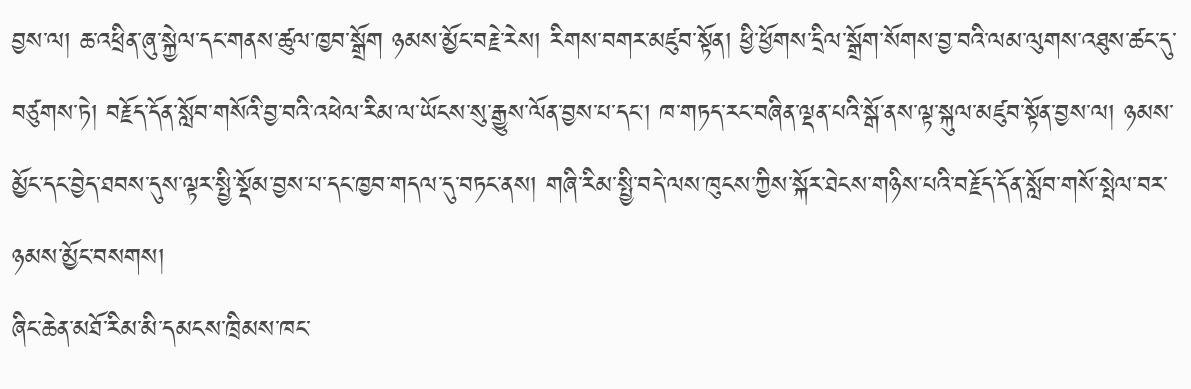བྱས་ལ། ཆ་འཕྲིན་ཞུ་སྐྱེལ་དང་གནས་ཚུལ་ཁྱབ་སྒྲོག ཉམས་མྱོང་བརྗེ་རེས། རིགས་བགར་མཛུབ་སྟོན། ཕྱི་ཕྱོགས་དྲིལ་སྒྲོག་སོགས་བྱ་བའི་ལམ་ལུགས་འཐུས་ཚང་དུ་བཙུགས་ཏེ། བརྗོད་དོན་སློབ་གསོའི་བྱ་བའི་འཕེལ་རིམ་ལ་ཡོངས་སུ་རྒྱུས་ལོན་བྱས་པ་དང་། ཁ་གཏད་རང་བཞིན་ལྡན་པའི་སྒོ་ནས་ལྟ་སྐུལ་མཛུབ་སྟོན་བྱས་ལ། ཉམས་མྱོང་དང་བྱེད་ཐབས་དུས་ལྟར་སྤྱི་སྡོམ་བྱས་པ་དང་ཁྱབ་གདལ་དུ་བཏང་ནས། གཞི་རིམ་སྤྱི་བདེ་ལས་ཁུངས་ཀྱིས་སྐོར་ཐེངས་གཉིས་པའི་བརྗོད་དོན་སློབ་གསོ་སྤེལ་བར་ཉམས་མྱོང་བསགས།
ཞིང་ཆེན་མཐོ་རིམ་མི་དམངས་ཁྲིམས་ཁང་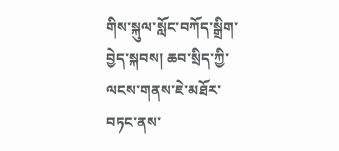གིས་སྐུལ་སློང་བཀོད་སྒྲིག་བྱེད་སྐབས། ཆབ་སྲིད་ཀྱི་ལངས་གནས་ཇེ་མཐོར་བཏང་ནས་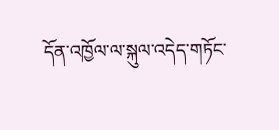དོན་འཁྱོལ་ལ་སྐུལ་འདེད་གཏོང་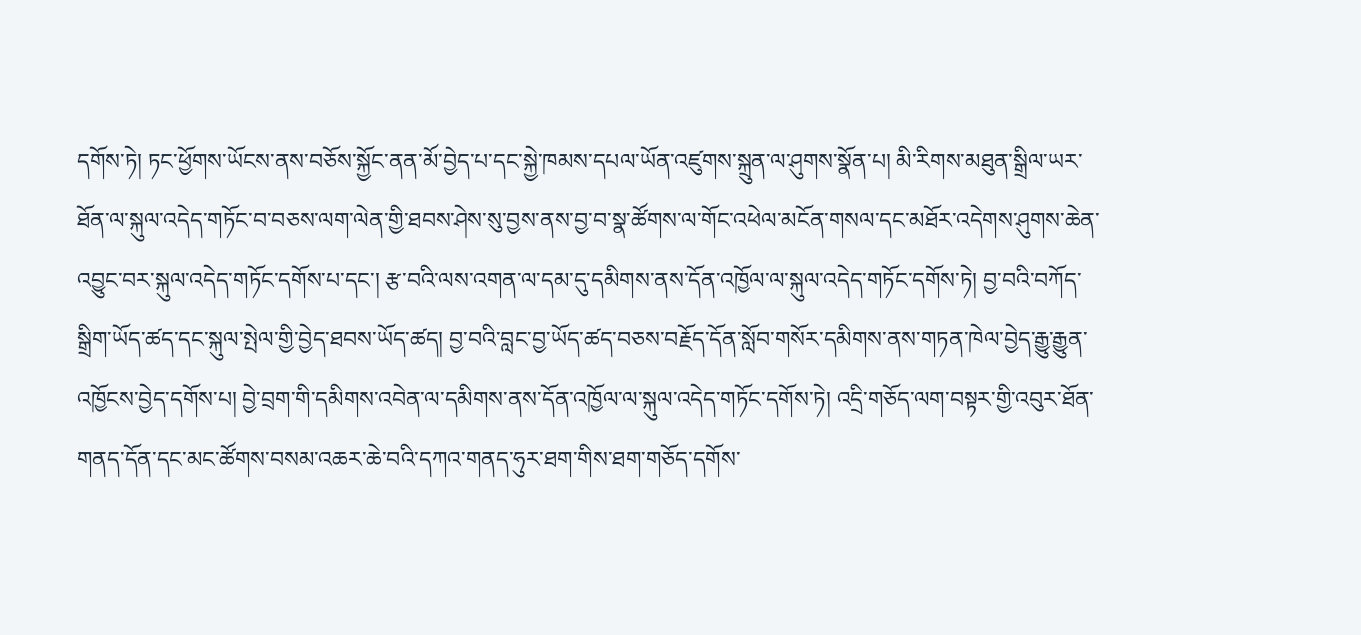དགོས་ཏེ། ཏང་ཕྱོགས་ཡོངས་ནས་བཅོས་སྐྱོང་ནན་མོ་བྱེད་པ་དང་སྐྱེ་ཁམས་དཔལ་ཡོན་འཛུགས་སྐྲུན་ལ་ཤུགས་སྣོན་པ། མི་རིགས་མཐུན་སྒྲིལ་ཡར་ཐོན་ལ་སྐུལ་འདེད་གཏོང་བ་བཅས་ལག་ལེན་གྱི་ཐབས་ཤེས་སུ་བྱས་ནས་བྱ་བ་སྣ་ཚོགས་ལ་གོང་འཕེལ་མངོན་གསལ་དང་མཐོར་འདེགས་ཤུགས་ཆེན་འབྱུང་བར་སྐུལ་འདེད་གཏོང་དགོས་པ་དང་། རྩ་བའི་ལས་འགན་ལ་དམ་དུ་དམིགས་ནས་དོན་འཁྱོལ་ལ་སྐུལ་འདེད་གཏོང་དགོས་ཏེ། བྱ་བའི་བཀོད་སྒྲིག་ཡོད་ཚད་དང་སྐུལ་སྤེལ་གྱི་བྱེད་ཐབས་ཡོད་ཚད། བྱ་བའི་བླང་བྱ་ཡོད་ཚད་བཅས་བརྗོད་དོན་སློབ་གསོར་དམིགས་ནས་གཏན་ཁེལ་བྱེད་རྒྱུ་རྒྱུན་འཁྱོངས་བྱེད་དགོས་པ། བྱེ་བྲག་གི་དམིགས་འབེན་ལ་དམིགས་ནས་དོན་འཁྱོལ་ལ་སྐུལ་འདེད་གཏོང་དགོས་ཏེ། འདྲི་གཅོད་ལག་བསྟར་གྱི་འབུར་ཐོན་གནད་དོན་དང་མང་ཚོགས་བསམ་འཆར་ཆེ་བའི་དཀའ་གནད་ཧུར་ཐག་གིས་ཐག་གཅོད་དགོས་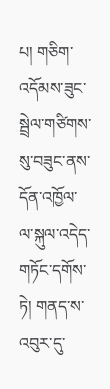པ། གཅིག་འདོམས་ཟུང་སྦྲེལ་གཙིགས་སུ་བཟུང་ནས་དོན་འཁྱོལ་ལ་སྐུལ་འདེད་གཏོང་དགོས་ཏེ། གནད་ས་འབུར་དུ་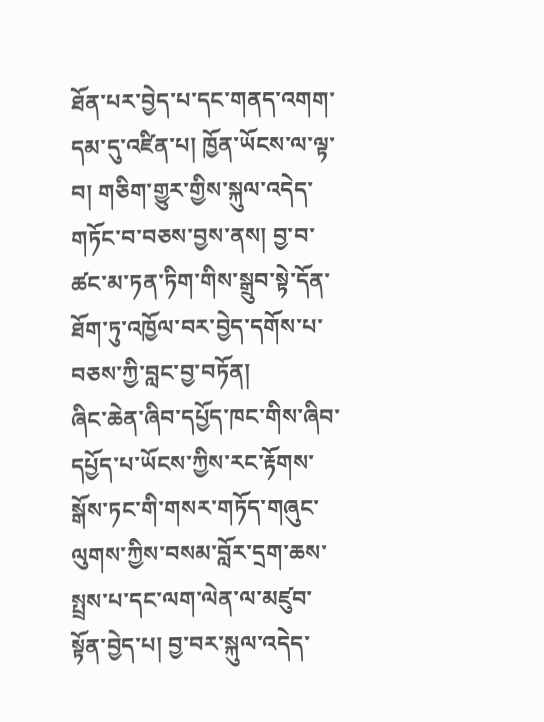ཐོན་པར་བྱེད་པ་དང་གནད་འགག་དམ་དུ་འཛིན་པ། ཁྱོན་ཡོངས་ལ་ལྟ་བ། གཅིག་གྱུར་གྱིས་སྐུལ་འདེད་གཏོང་བ་བཅས་བྱས་ནས། བྱ་བ་ཚང་མ་ཏན་ཏིག་གིས་སྒྲུབ་སྟེ་དོན་ཐོག་ཏུ་འཁྱོལ་བར་བྱེད་དགོས་པ་བཅས་ཀྱི་བླང་བྱ་བཏོན།
ཞིང་ཆེན་ཞིབ་དཔྱོད་ཁང་གིས་ཞིབ་དཔྱོད་པ་ཡོངས་ཀྱིས་རང་རྟོགས་སྒོས་ཏང་གི་གསར་གཏོད་གཞུང་ལུགས་ཀྱིས་བསམ་བློར་དྲག་ཆས་སྤྲས་པ་དང་ལག་ལེན་ལ་མཛུབ་སྟོན་བྱེད་པ། བྱ་བར་སྐུལ་འདེད་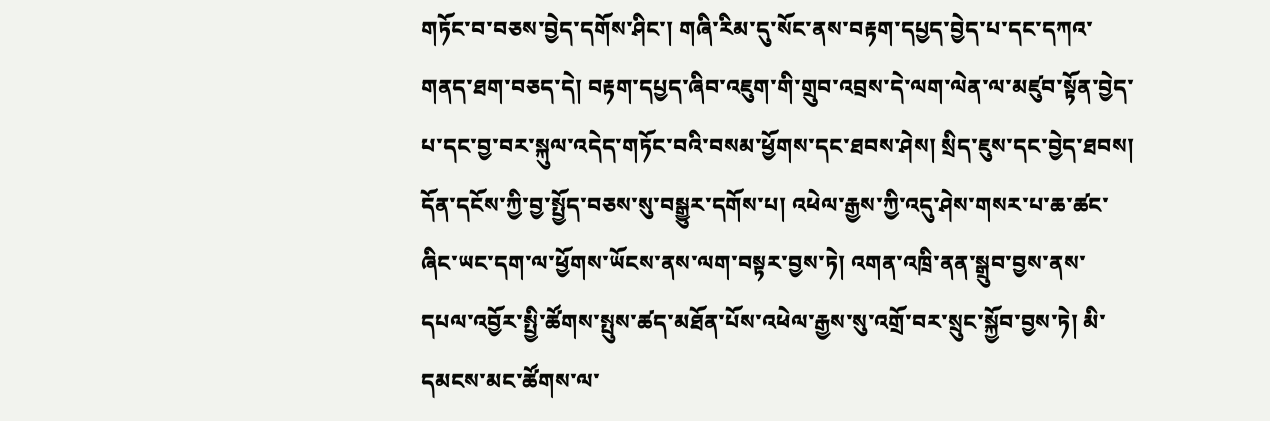གཏོང་བ་བཅས་བྱེད་དགོས་ཤིང་། གཞི་རིམ་དུ་སོང་ནས་བརྟག་དཔྱད་བྱེད་པ་དང་དཀའ་གནད་ཐག་བཅད་དེ། བརྟག་དཔྱད་ཞིབ་འཇུག་གི་གྲུབ་འབྲས་དེ་ལག་ལེན་ལ་མཛུབ་སྟོན་བྱེད་པ་དང་བྱ་བར་སྐུལ་འདེད་གཏོང་བའི་བསམ་ཕྱོགས་དང་ཐབས་ཤེས། སྲིད་ཇུས་དང་བྱེད་ཐབས། དོན་དངོས་ཀྱི་བྱ་སྤྱོད་བཅས་སུ་བསྒྱུར་དགོས་པ། འཕེལ་རྒྱས་ཀྱི་འདུ་ཤེས་གསར་པ་ཆ་ཚང་ཞིང་ཡང་དག་ལ་ཕྱོགས་ཡོངས་ནས་ལག་བསྟར་བྱས་ཏེ། འགན་འཁྲི་ནན་སྒྲུབ་བྱས་ནས་དཔལ་འབྱོར་སྤྱི་ཚོགས་སྤུས་ཚད་མཐོན་པོས་འཕེལ་རྒྱས་སུ་འགྲོ་བར་སྲུང་སྐྱོབ་བྱས་ཏེ། མི་དམངས་མང་ཚོགས་ལ་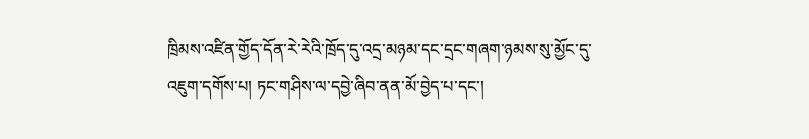ཁྲིམས་འཛིན་གྱོད་དོན་རེ་རེའི་ཁྲོད་དུ་འདྲ་མཉམ་དང་དྲང་གཞག་ཉམས་སུ་མྱོང་དུ་འཇུག་དགོས་པ། ཏང་གཤིས་ལ་དབྱེ་ཞིབ་ནན་མོ་བྱེད་པ་དང་།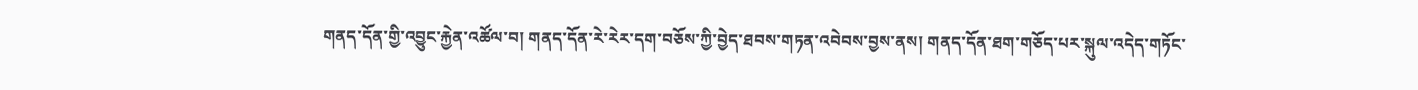གནད་དོན་གྱི་འབྱུང་རྐྱེན་འཚོལ་བ། གནད་དོན་རེ་རེར་དག་བཅོས་ཀྱི་བྱེད་ཐབས་གཏན་འབེབས་བྱས་ནས། གནད་དོན་ཐག་གཅོད་པར་སྐུལ་འདེད་གཏོང་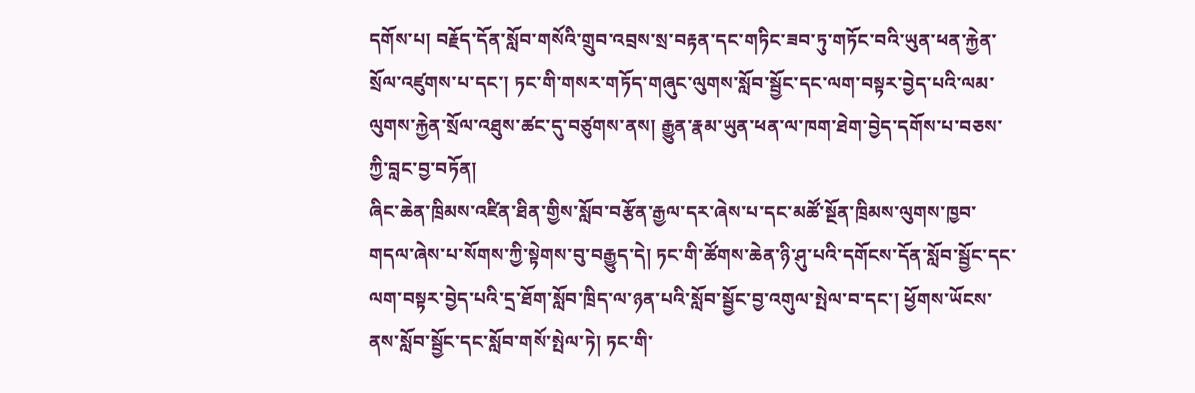དགོས་པ། བརྗོད་དོན་སློབ་གསོའི་གྲུབ་འབྲས་སྲ་བརྟན་དང་གཏིང་ཟབ་ཏུ་གཏོང་བའི་ཡུན་ཕན་རྐྱེན་སྲོལ་འཛུགས་པ་དང་། ཏང་གི་གསར་གཏོད་གཞུང་ལུགས་སློབ་སྦྱོང་དང་ལག་བསྟར་བྱེད་པའི་ལམ་ལུགས་རྐྱེན་སྲོལ་འཐུས་ཚང་དུ་བཙུགས་ནས། རྒྱུན་རྣམ་ཡུན་ཕན་ལ་ཁག་ཐེག་བྱེད་དགོས་པ་བཅས་ཀྱི་བླང་བྱ་བཏོན།
ཞིང་ཆེན་ཁྲིམས་འཛིན་ཐིན་གྱིས་སློབ་བརྩོན་རྒྱལ་དར་ཞེས་པ་དང་མཚོ་སྔོན་ཁྲིམས་ལུགས་ཁྱབ་གདལ་ཞེས་པ་སོགས་ཀྱི་སྟེགས་བུ་བརྒྱུད་དེ། ཏང་གི་ཚོགས་ཆེན་ཉི་ཤུ་པའི་དགོངས་དོན་སློབ་སྦྱོང་དང་ལག་བསྟར་བྱེད་པའི་དྲ་ཐོག་སློབ་ཁྲིད་ལ་ཉན་པའི་སློབ་སྦྱོང་བྱ་འགུལ་སྤེལ་བ་དང་། ཕྱོགས་ཡོངས་ནས་སློབ་སྦྱོང་དང་སློབ་གསོ་སྤེལ་ཏེ། ཏང་གི་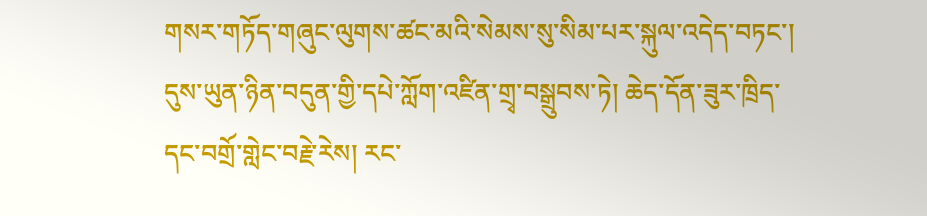གསར་གཏོད་གཞུང་ལུགས་ཚང་མའི་སེམས་སུ་སིམ་པར་སྐུལ་འདེད་བཏང་། དུས་ཡུན་ཉིན་བདུན་གྱི་དཔེ་ཀློག་འཛིན་གྲྭ་བསྒྲུབས་ཏེ། ཆེད་དོན་ཟུར་ཁྲིད་དང་བགྲོ་གླེང་བརྗེ་རེས། རང་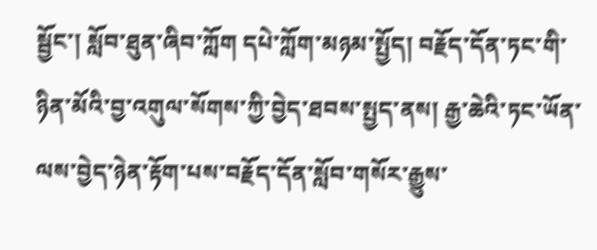སྦྱོང་། སློབ་ཐུན་ཞིབ་ཀློག དཔེ་ཀློག་མཉམ་སྤྱོད། བརྗོད་དོན་ཏང་གི་ཉིན་མོའི་བྱ་འགུལ་སོགས་ཀྱི་བྱེད་ཐབས་སྤྱད་ནས། རྒྱ་ཆེའི་ཏང་ཡོན་ལས་བྱེད་ཉེན་རྟོག་པས་བརྗོད་དོན་སློབ་གསོར་རྒྱུས་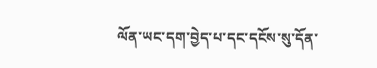ལོན་ཡང་དག་བྱེད་པ་དང་དངོས་སུ་དོན་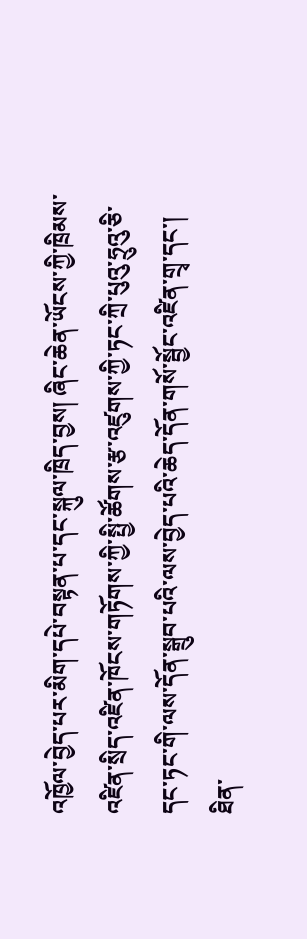འཁྱོལ་བྱེད་པར་མིག་དཔེ་བསྟན་པ་དང་སྐུལ་ཁྲིད་བྱས། ཞིང་ཆེན་ཡོངས་ཀྱི་ཁྲིམས་འཛིན་སྲིད་འཛིན་ཁོངས་གཏོགས་ཀྱི་སྤྱི་ཚོགས་རྩ་འཛུགས་ཀྱི་ཏང་ཀྲི་པུའུ་ཧྲུའུ་ཅི་དང་ཏང་གི་ལས་དོན་སྒྲུབ་པའི་ལས་བྱེད་པའི་ཆེད་དོན་གསོ་སྦྱོང་འཛིན་གྲྭ་དང་། ཐིན་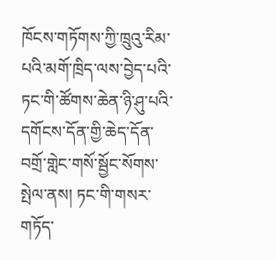ཁོངས་གཏོགས་ཀྱི་ཁྲུའུ་རིམ་པའི་མགོ་ཁྲིད་ལས་བྱེད་པའི་ཏང་གི་ཚོགས་ཆེན་ཉི་ཤུ་པའི་དགོངས་དོན་གྱི་ཆེད་དོན་བགྲོ་གླེང་གསོ་སྦྱོང་སོགས་སྤེལ་ནས། ཏང་གི་གསར་གཏོད་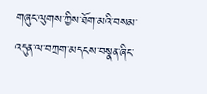གཞུང་ལུགས་ཀྱིས་ཐོག་མའི་བསམ་འདུན་ལ་བཀྲག་མདངས་བསྣན་ཞིང་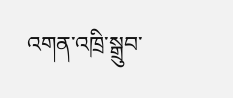འགན་འཁྲི་སྒྲུབ་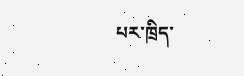པར་ཁྲིད་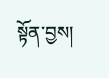སྟོན་བྱས།